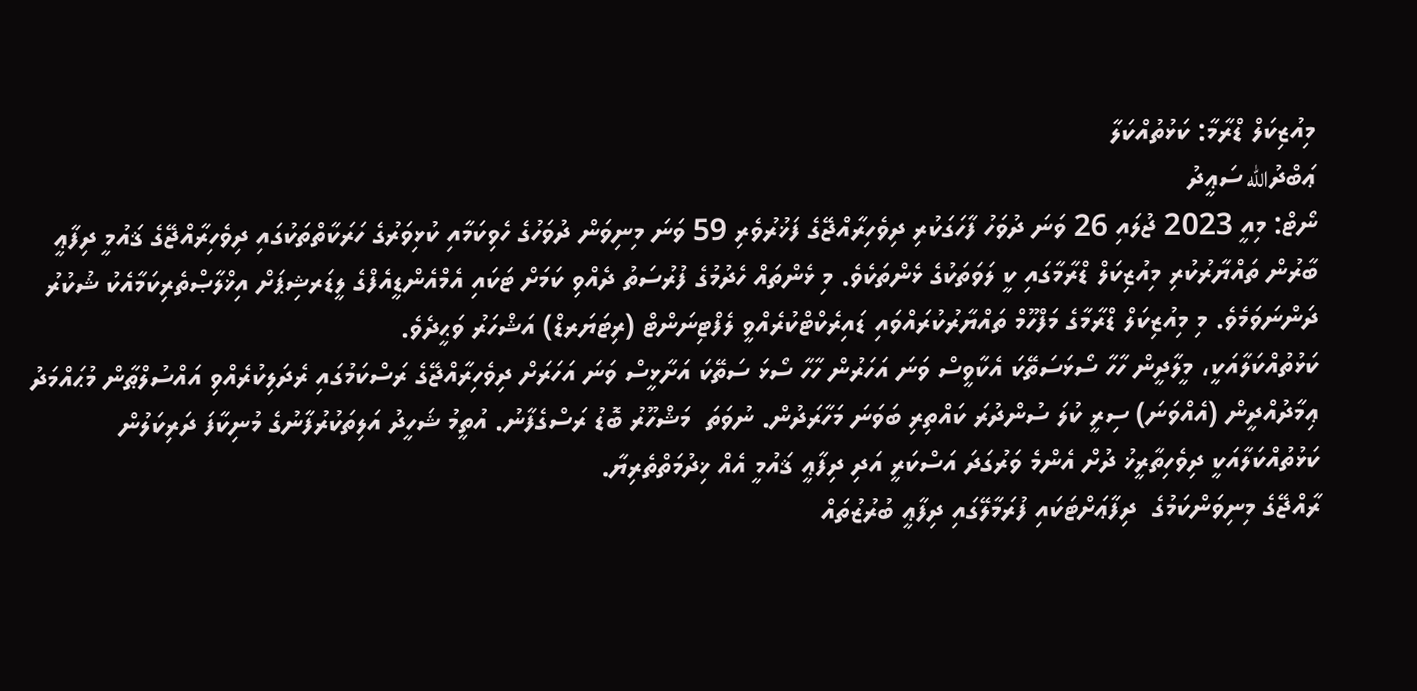މިއުޒިކަލް ޑްރާމާ: ކަޅުތުއްކަލާ
ޢަބްދުالله ސަޢީދު
ނޯޓް: މިއީ 2023 ޖުލައި 26 ވަނަ ދުވަހު ފާހަގަކުރި ދިވެހިރާއްޖޭގެ ފަޚުރުވެރި 59 ވަނަ މިނިވަން ދުވަހުގެ ހެވިކަމާއި ކުޅިވަރުގެ ހަރަކާތްތަކުގައި ދިވެހިރާއްޖޭގެ ޤައުމީ ދިފާޢީ ބާރުން ތައްޔާރުކުރި މިއުޒިކަލް ޑްރާމާގައި ކީ ލަވަތަކުގެ ޅެންތަކެވެ. މި ޅެންތައް ހެދުމުގެ ފުރުސަތު ދެއްވި ކަމަށް ޓަކައި އެމްއެންޑީއެފްގެ ލީޑަރޝިޕަށް އިޚްލާޞްތެރިކަމާއެކު ޝުކުރު ދަންނަވަމެވެ. މި މިއުޒިކަލް ޑްރާމާގެ މަފްހޫމް ތައްޔާރުކުރައްވައި ޑައިރެކްޓްކުރެއްވީ ލެފްޓިނަންޓް (ރިޓަޔަރޑް) އަޝްހަރު ވަޙީދެވެ.
ކަޅުތުއްކަލާއަކީ، މީލާދީން ހާހާ ސޯޅަސަތޭކަ އެކާވީސް ވަނަ އަހަރުން ހާހާ ސޯޅަ ސަތޭކަ އަށާޅީސް ވަނަ އަހަރަށް ދިވެހިރާއްޖޭގެ ރަސްކަމުގައި ރެދަލިކުރެއްވި އައްސުލްޠާން މުޙައްމަދު ޢިމާދުއްދީން (އެއްވަނަ) ސިރީ ކުލަ ސުންދުރަ ކައްތިރި ބަވަނަ މަހާރަދުން. ނުވަތަ  މަޝްހޫރު ބޮޑު ރަސްގެފާނު. އުތީމު ޝަހީދު އަލިތަކުރުފާނުގެ މުނިކާފަ ދަރިކަލުން ކަޅުތުއްކަލާއަކީ ދިވެހިތާރީޚު ދުށް އެންމެ ވަރުގަދަ އަސްކަރީ އަދި ދިފާޢީ ޤައުމީ އެއް ޚިދުމަތްތެރިޔާ.
ރާއްޖޭގެ މިނިވަންކަމުގެ  ދިފާޢަށްޓަކައި ފުރަމާލޭގައި ދިފާޢީ ބުރުޒުތައް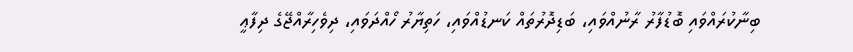ބިނާކުރައްވައި ބޮޑުފާރު ރާނުއްވައި، ބަޑިދޮރުތައް ކަނޑުއްވައި، ހަތިޔާރު ހޯއްދަވައި، ދިވެހިރާއްޖޭގެ ދިފާޢީ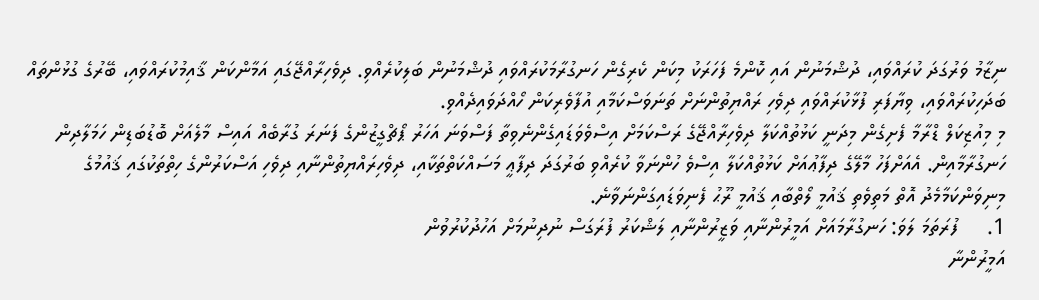ނިޒާމު ވަރުގަދަ ކުރައްވައި، ދުޝްމަނުން އައި ކޮންމެ ފަހަރަކު މިކަން ކެރިގެން ހަނގުރާމަކުރައްވައި ދުޝްމަނުން ބަލިކުރެއްވި. ދިވެހިރާއްޖޭގައި އަމާންކަން ޤާއިމުކުރައްވައި، ބޭރުގެ ގުޅުންތައް ބަދަހިކުރައްވައި، ވިޔާފަރި ފުޅާކުރައްވައި ދިވެހި ރައްޔިތުންނަށް ތަނަވަސްކަމާއި އުފާވެރިކަން ހޯއްދަވައިދެއްވި.
މި މިއުޒިކަލް ޑްރާމާ ފެށިގެން މިދަނީ ކަޅުތުއްކަލާ ދިވެހިރާއްޖޭގެ ރަސްކަމަށް އިސްވެވަޑައިގެންނެވިތާ ފަސްވަނަ އަހަރު ޕޯޗްގީޒުންގެ ފަނަރަ ގުރާބެއް އައިސް މާލެއަށް ބޮޑުބަޑިން ހަމަލާދިން ހަނގުރާމާއިން. އެއަށްފަހު މާލޭގެ ދިފާޢުއަށް ކަޅުތުއްކަލާ އިސްވެ ހުންނަވާ ކުރެއްވި ބަރުގަދަ ދިފާޢީ މަސައްކަތްތަކާއި، ދިވެހިރައްޔިތުންނާއި ދިވެހި އަސްކަރުންގެ ހިތްތަކުގައި ޤައުމުގެ މިނިވަންކަމާމެދު އޮތް މަތިވެތި ޤައުމީ ލޯތްބާއި ޤައުމީ ރޫޙު ފެނިވަޑައިގަންނަވާނެ.
1.     ފުރަތަމަ ލަވަ: ހަނގުރާމައަށް އަމީރުންނާއި ވަޒީރުންނާއި ލަޝްކަރު ފުރަގަސް ނުދިނުމަށް އަހުދުކުރުވުން
އަމީރުންނާ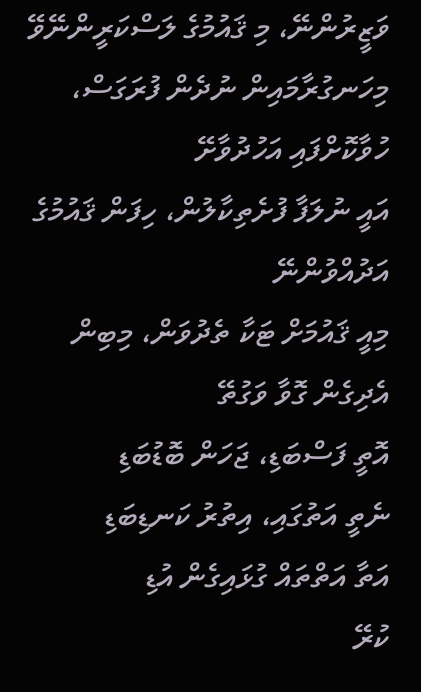ވަޒީރުންނޭ، މި ޤައުމުގެ ލަސްކަރީންނޭވޭ
މިހަނގުރާމައިން ނުދެން ފުރަގަސް، ހުވާކޮށްފައި އަހުދުވާށޭ
އައީ ނުލަފާ ފުށެތިކާލުން، ހިފަން ޤައުމުގެ އަދުއްވުންނޭ
މިއީ ޤައުމަށް ޓަކާ ތެދުވަން، މިބިން އެދިގެން ގޮވާ ވަގުތޭ
އޮތީ ފަސްބަޑި، ޖަހަން ބޮޑުބަޑި
ނެތީ އަތުގައި، އިތުރު ކަނޑިބަޑި
އަތާ އަތްތައް ގުޅައިގެން އުޑި
ކުރޭ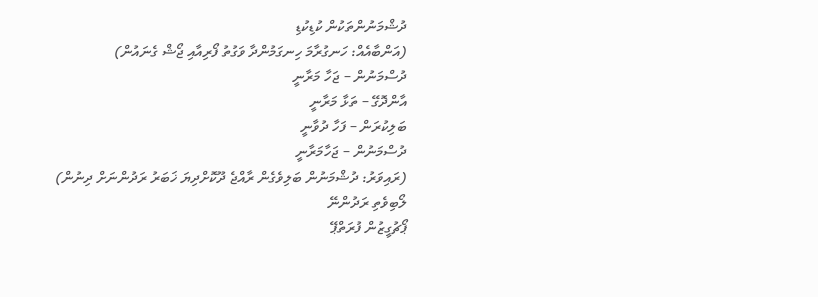ދުޝްމަނުންތަކުން ކުޑިކުޑި
(އަންބާއެއް: ހަނގުރާމަ ހިނގަމުންދާ ވަގުތު ފޯރިއާއި ޖޯޝް ގެނައުން)
ދުސްމަނުން – ޖަހާ މަރާނީ
އާންދޮގޭ – ތަޅާ މަރާނީ
ބަލިކުރަން – ފަހާ ދުވާނީ
ދުސްމަނުން – ޖަހާމަރާނީ
(ރައިވަރު: ދުޝްމަނުން ބަލިވެގެން ރާއްޖެ ދޫކޮށްދިޔަ ޚަބަރު ރަދުންނަށް ދިނުން)
ލޯބިވެތި ރަދުންނޭ
ޕޯޗުގީޒުން ފުރަތްޕޭ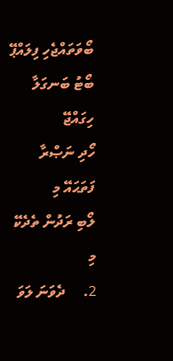ބޯވަތައްޖެހި ފިލައްޕޭ
ބޯޓު ބަނގަލާ ހިގައްޖޭ
ހޯދި ނަޞްރާ ފަތަޙައޭ މި
ލޯބި ރަދުން ތެދެކޭ މި
2.     ދެވަނަ ލަވަ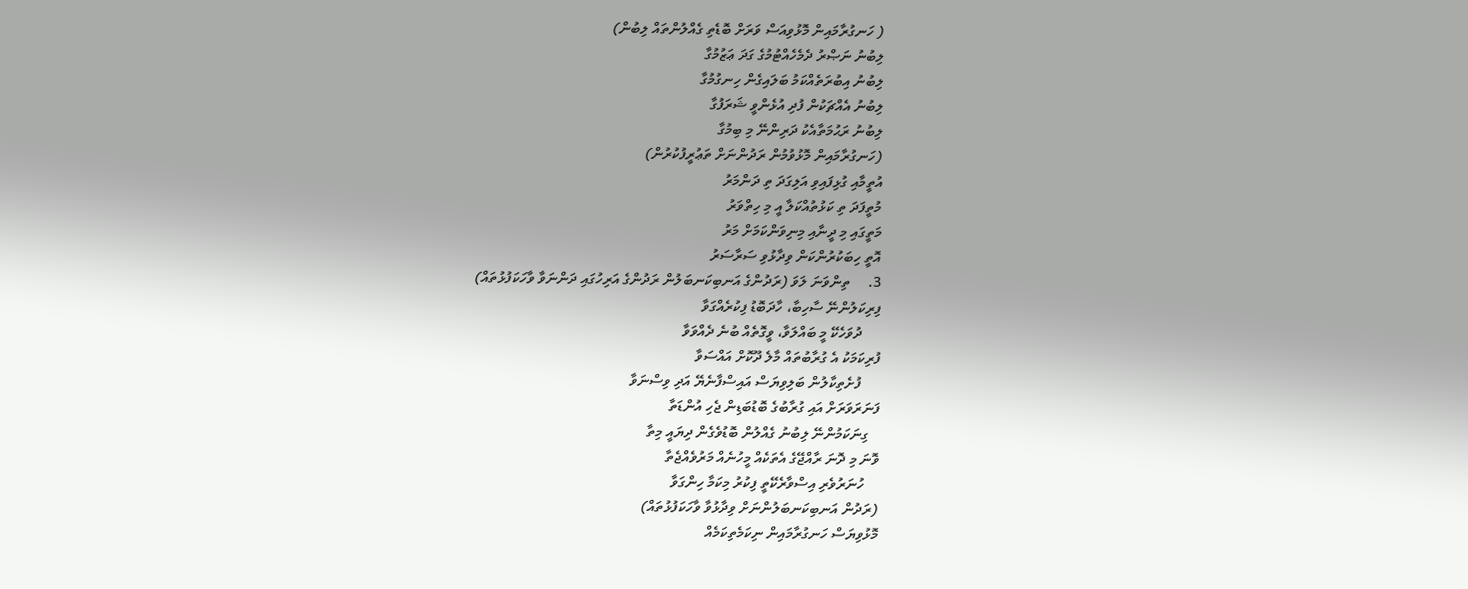( ހަނގުރާމައިން މޮޅުވިއަސް ވަރަށް ބޮޑެތި ގެއްލުންތައް ލިބުން)
ލިބުނު ނަޞްރު ދެމެހެއްޓުމުގެ ގަދަ ޢަޒުމުގާ
ލިބުނު އިބުރަތެއްކަމު ބަލައިގެން ހިނގުމުގާ
ލިބުނު އެއްޗަކުން ފުދި އުޅެންވީ ޝަރަފުގާ
ލިބުނު ރަޙުމަތާއެކު ދަރިންނޭ މި ބިމުގާ
(ހަނގުރާމައިން މޮޅުވުމުން ރަދުންނަށް ތަޢުރީފުކުރުން)
އުތީމާއި ގުޅިފައިވި އަލިގަދަ ތި ދަންމަރު
މުތީފަދަ ތި ކަޅުތުއްކަލާ އީ މި ހިތްވަރު
މަތީގައި މި ދީނާއި މިނިވަންކަމަށް މަރު
އޮތީ ހިބަކުރުންކަން ވިދާޅުވި ސަރާސަރު
3.     ތިންވަނަ ލަވަ (ރަދުންގެ އަނބިކަނބަލުން ރަދުންގެ އަރިހުގައި ދަންނަވާ ވާހަކަފުޅުތައް)
ފިރިކަލުންނޭ ސާހިބާ، ހާދަބޮޑު ފިކުރެއްގަވާ
     ދުވަހެކޭ މީ ބައްލަވާ، ވީގޮތެއް ބުނެ ދެއްވަވާ
ފުރިކަމަކު އެ ގުރާބުތައް މާލެ ދޫކޮށް އައްސަވާ
     ފުށެތިކާލުން ބަލިވިޔަސް އައިސްފާނެޔޭ އަދި ވިސްނަވާ
ފަނަރަވަރަށް އައި ގުރާބުގެ ބޮޑުބަޑިން ޖެހި އުންޑަތާ
   ގިނަކަމުންނޭ ލިބުނު ގެއްލުން ބޮޑުވެގެން ދިޔައީ މިތާ
ވޮނަ މި ދޮނަ ރާއްޖޭގެ އެތަކެއް މީހުނެއް މަރުވެއްޖެތާ
    ހުނަރުވެރި އިސްވާރެކޭތީ ފިކުރު މިކަމާ ހިންގަވާ
(ރަދުން އަނބިކަނބަލުންނަށް ވިދާޅުވާ ވާހަކަފުޅުތައް)
މޮޅުވިޔަސް ހަނގުރާމައިން ނިކަމެތިކަމެއް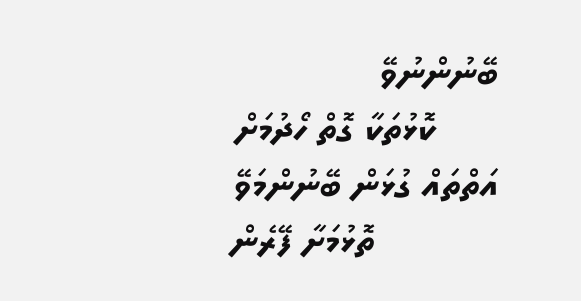ބޭނުންނުވޭ
      ކޮޅުތަކާ ގޮތް ހޯދުމަށް އަތްތައް ގުޅަން ބޭނުންމަވޭ
            ތޮޅުމަށާ ފޭރެން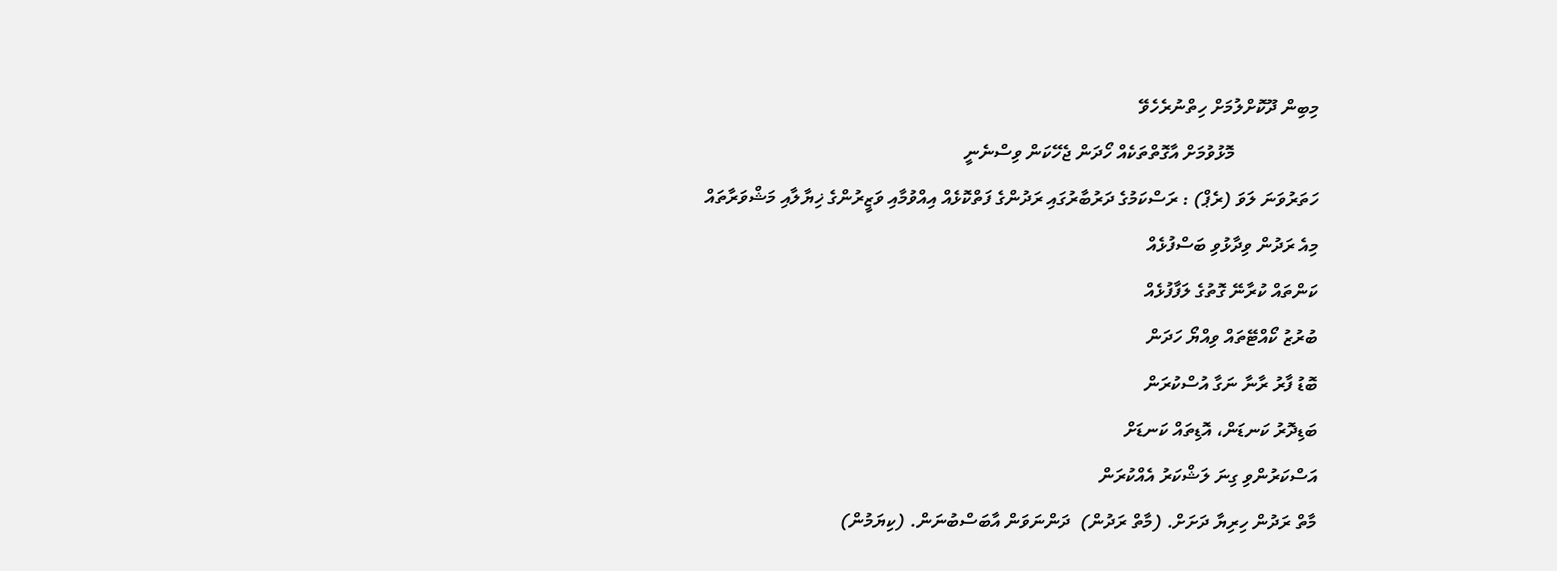މިބިން ދޫކޮށްލުމަށް ހިތްނުރެހެވޭ
                  މޮޅުވުމަށް އާގޮތްތަކެއް ހޯދަން ޖެހޭކަން ވިސްނެނީ
ހަތަރުވަނަ ލަވަ (ރެޕް) : ރަސްކަމުގެ ދަރުބާރުގައި ރަދުންގެ ފަތްކޮޅެއް އިއްވުމާއި ވަޒީރުންގެ ޚިޔާލާއި މަޝްވަރާތައް
މިއެ ރަދުން ވިދާޅުވި ބަސްފުޅެއް
ކަންތައް ކުރާނޭ ގޮތުގެ ލަފާފުޅެއް
ބުރުޒު ކޯއްޓޭތައް ވިއްޔޯ ހަދަން
ބޮޑު ފާރު ރާނާ ނަގާ އުސްކުރަން
ބަޑިދޮރު ކަނޑަން، އޮޑިތައް ކަނޑަށް
އަސްކަރުންވި ގިނަ ލަޝްކަރު އެއްކުރަން
މާތް ރަދުން ހިރިޔާ ދަށަށް. (މާތް ރަދުން)  ދަންނަވަން އާބަސްބުނަން. (ކިޔަމުން)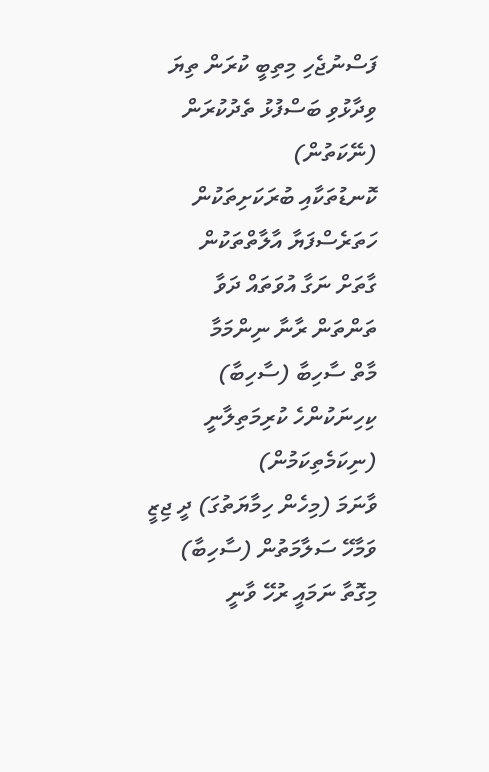ފަސްނުޖެހި މިތިބީ ކުރަން ތިޔަ ވިދާޅުވި ބަސްފުޅު ތެދުކުރަން (ނޭކަތުން)
ކޮނޑުތަކާއި ބުރަކަށިތަކުން
ހަތަރެސްފަޔާ އާލާތްތަކުން
ގާތަށް ނަގާ އުވަތައް ދަވާ
ތަންތަން ރާނާ ނިންމަމާ
މާތް ސާހިބާ (ސާހިބާ)
ކިހިނަކުންހެ ކުރިމަތިލާނީ (ނިކަމެތިކަމުން)
ވާނަމަ (މިހެން ހިމާޔަތުގަ) ދީ ޖިޒީ
ވަމާހޭ ސަލާމަތުން (ސާހިބާ)
މިގޮތާ ނަމައީ ރުހޭ ވާނީ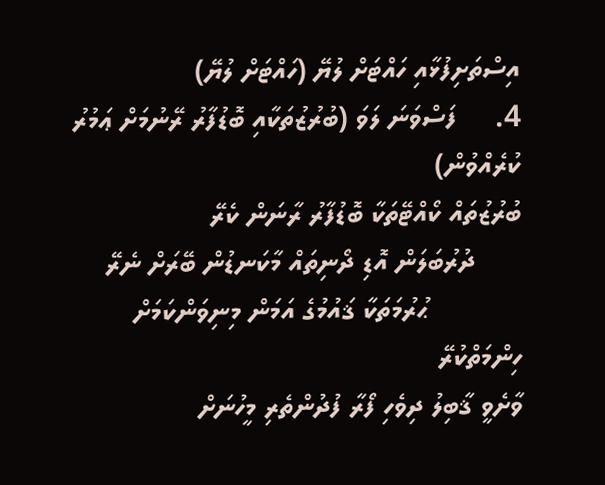އިސްތަށިފުޅާއި ހައްޓަށް ލުޔޭ (ހައްޓަށް ލުޔޭ)
4.     ފަސްވަނަ ލަވަ (ބުރުޒުތަކާއި ބޮޑުފާރު ރޭނުމަށް ޢަމުރު ކުރެއްވުން)
ބުރުޒުތައް ކޯއްޓޭތަކާ ބޮޑުފާރު ރާނަން ކެރޭ
      ދުރުބަލަން އޮޑި ދޯނިތައް މާކަނޑުން ބޭރަށް ނެރޭ
            ޙުރުމަތަކާ ޤައުމުގެ އަމަން މިނިވަންކަމަށް ހިންމަތްކުރޭ
ވާށެވީ ޤާބިލު ދިވެހި ފޯރާ ފުދުންތެރި މީހުނަށް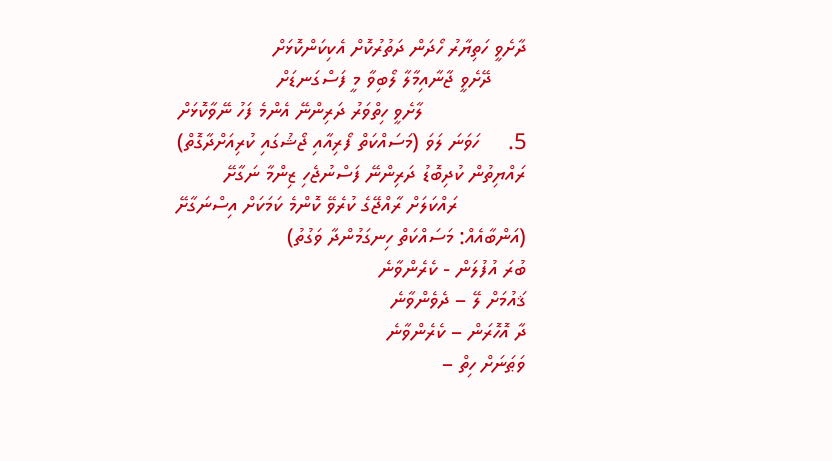ދާށެވީ ހަތިޔާރު ހޯދަން ދަތުރުކޮށް އެކިކަންކޮޅަށް
      ދޭށެވީ ޖާނާއިމާލާ ލޯބިވާ މީ ފަސްގަނޑަށް
                  ލާށެވީ ހިތްވަރު ދަރިންނޭ އެންމެ ފަހު ނޭވާކޮޅަށް
5.     ހަވަނަ ލަވަ (މަސައްކަތް ފޯރިއާއި ޖޯޝުގައި ކުރިއަށްދާގޮތް)
ރައްޔިތުން ކުދިބޮޑު ދަރިންނޭ ފަސްނުޖެހި ޒިންމާ ނަގާށޭ
            ރައްކަލަށް ރާއްޖޭގެ ކުރެވޭ ކޮންމެ ކަމަކަށް އިސްނަގާށޭ
(އަންބާއެއް: މަސައްކަތް ހިނގަމުންދާ ވަގުތު)
ބުރަ އުފުލަން - ކެރެންވާނެ
ޤައުމަށް ލޭ – ދެވެންވާނެ
ދާ އޮހޮރަން – ކެރެންވާނެ
ވަޠަނަށް ހިތް –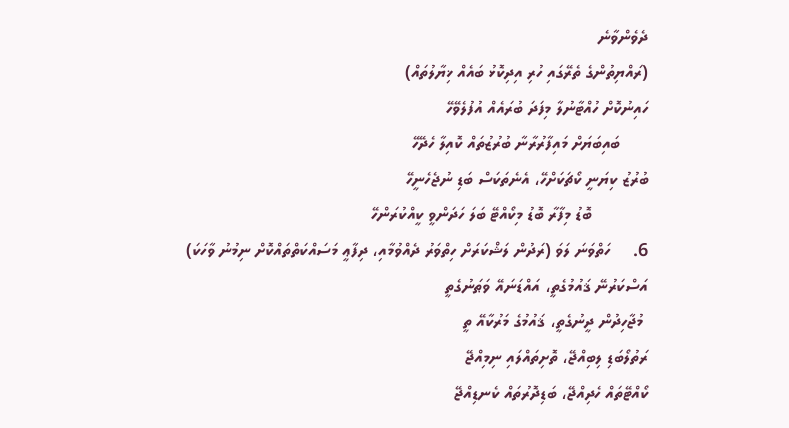ދެވެންވާނެ
(ރައްޔިތުންގެ ތެރޭގައި ހުރި އިދިކޮޅު ބައެއް ޚިޔާލުތައް)
ހައިނުކޮށް ހުއްޓާނުލާ މިފަދަ ބުރައެއް އުފުލެވޭހޭ
      ބައިބަޔަށް މައިފާރުރާނާ ބުރުޒުތައް ކޮއިލާ ހެދޭހޭ
ބުރުޒު ކިޔަނީ ކޯޗަކަށްހޭ، އެނެތަކަސް ބަޑި ނުޖެހެނީހޭ
            ބޮޑު މިފާރާ ބޮޑު މިކޯއްޓޭ ބަލަ ހަދަންވީ ކީއްކުރަންހޭ
6.     ހަތްވަނަ ލަވަ (ރަދުން ލަޝްކަރަށް ހިތްވަރު ދެއްވުމާއި، ދިފާޢީ މަސައްކަތްތައްކޮށް ނިމުނު ވާހަކަ)
އަސްކަރުނޭ ޤައުމުގެތީ، އައްޑަނައޭ ވަޠަނުގެތީ
 މުޖާހިދުން ދީނުގެތީ، ޤައުމުގެ މަރުކާއޭ ތީ
ރަތުލޯބަޑި ލިބިއްޖޭ، ތޮށިތައްލައި ނިމިއްޖޭ
ކޯއްޓޭތައް ހެދިއްޖޭ، ބަޑިދޮރުތައް ކެނޑިއްޖޭ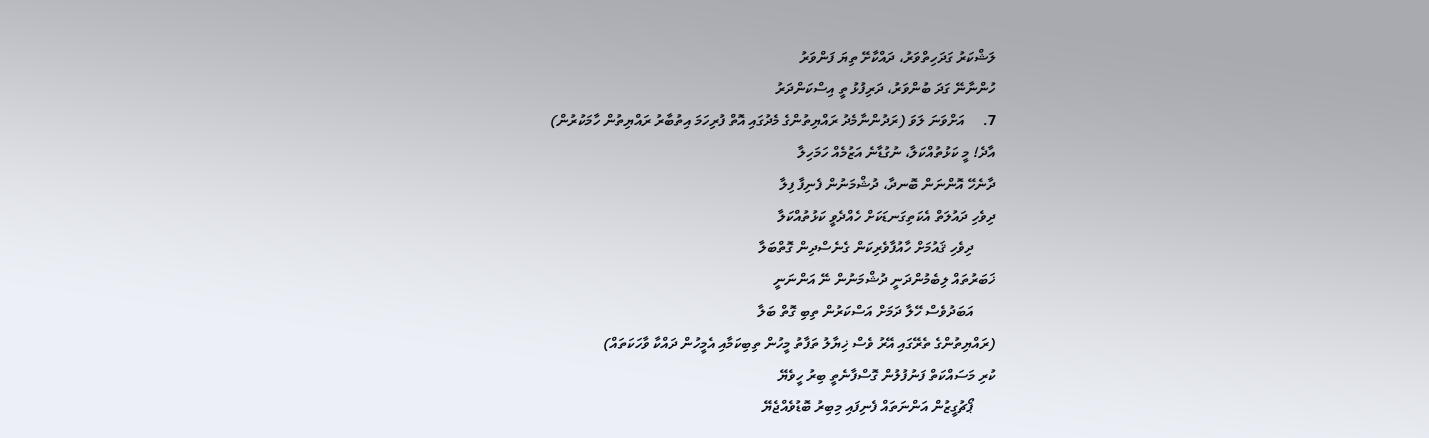ލަޝްކަރު ގަދަހިތްވަރު، ދައްކާށޭ ތިޔަ ފަންވަރު
ހުންނާނޭ ގަދަ ބުންވަރު، ދަރިފުޅު ތީ އިސްކަންދަރު
7.     އަށްވަނަ ލަވަ (ރަދުންނާމެދު ރައްޔިތުންގެ މެދުގައި އޮތް ފުރިހަމަ އިތުބާރު ރައްޔިތުން ހާމަކުރުން)
އާދެ! މީ ކަޅުތުއްކަލާ، ނުގުޑާނެ އަޒުމެއް ހަމަހިލާ
ދާނެހޭ އޮންނަން ބޮނދާ، ދުޝްމަނުން ފެނިފާ ފިލާ
ދިވެހި ދައުލަތް އެކަތިގަނޑަކަށް ހެއްދެވީ ކަޅުތުއްކަލާ
      ދިވެހި ޤައުމަށް ހާއުފާވެރިކަން ގެނެސްދިން ގޮތްބަލާ
ޚަބަރުތައް ލިބެމުންދަނީ ދުޝްމަނުން ނޭ އަންނަނީ
      އަބަދުވެސް ހޭލާ ދަމަށް އަސްކަރުން ތިބި ގޮތް ބަލާ
(ރައްޔިތުންގެ ތެރޭގައި އޭރު ވެސް ޚިޔާލު ތަފާތު މީހުން ތިބިކަމާއި އެމީހުން ދައްކާ ވާހަކަތައް)
ކުރި މަސައްކަތް ފަނުފުލުން ގޮސްފާނެތީ ބިރު ހީވެޔޭ
      ޕޯޗުގީޒުން އަންނަތައް ފެނިފައި މިބިރު ބޮޑުވެއްޖެޔޭ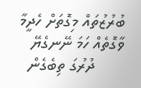ބުރުޒުތައް މިގޮތަށް ހެދީމާ ވާގޮތެއް ހަމަ ނޭނގެޔޭ
      ދުރުގަ ތިބެގެން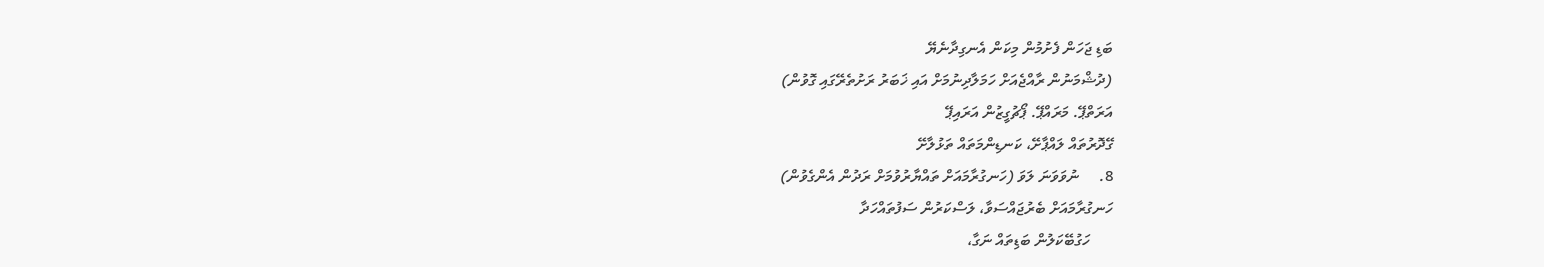ބަޑި ޖަހަން ފެށުމުން މިކަން އެނގިދާނެޔޭ
(ދުޝްމަނުން ރާއްޖެއަށް ހަމަލާދިނުމަށް އައި ޚަބަރު ރަށުތެރޭގައި ގޮވުން)
އަރަތްޕޭ. މަރައްޕޭ. ޕޯޗުގީޒުން އަރައިޕޭ
ގޭދޮރުތައް ލައްޕާށޭ، ކަނޑިންމަތައް ތަޅުލާށޭ
8.     ނުވަވަނަ ލަވަ (ހަނގުރާމައަށް ތައްޔާރުވުމަށް ރަދުން އެންގެވުން)
ހަނގުރާމައަށް ބެރުޖައްސަވާ، ލަސްކަރުން ސަފުތައްހަދާ
      ހަގުބޭކަލުން ބަޑިތައް ނަގާ،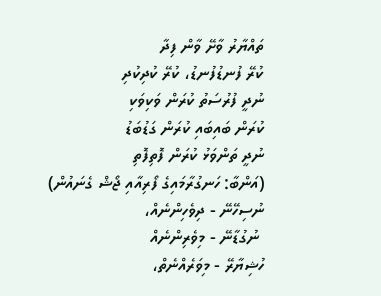ތައްޔާރު ވާށޭ ވާން ފިދާ
ކުރޭ ފުނޑުފުނޑު، ކުރޭ ކުދިކުދި
ނުދީ ފުރުސަތު ކުރަން ވަކިވަކި
ކުރަން ބައިބައި ކުރަން ގަޑުބަޑު
ނުދީ ތަންވަޅު ކުރަން ފޮތިފޮތި
(އަންބާ: ހަނގުރާމައިގެ ފޯރިއާއި ޖޯޝް ގެނައުން)
ނުސިހޭނޭ - ދިވެހިންނެއް،
 ނުގުޑާނޭ - މިވެރިންނެއް
ހުޝިޔާރޭ - މިވަރެއްނެތް،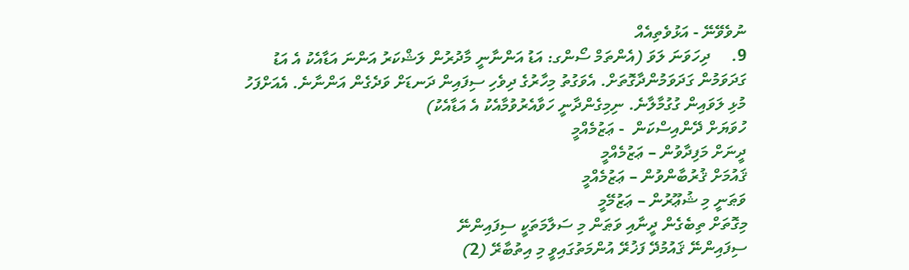ނުވެވޭނޭ - އަޅުވެތިއެއް
9.     ދިހަވަނަ ލަވަ (އެންތަމް ސޯންގ: އަޑު އަންނާނީ މާދުރުން ލަޝްކަރު އަންނަ އަޑާއެކު އެ އަޑު ގަދަވަމުން ގަދަވަމުންދާގޮތަށް. އެވަގުތު މިހާރުގެ ދިވެހި ސިފައިން ދަނޑަށް ވަދެގެން އަންނާނެ. އެއަށްފަހު މުޅި ލަވައިން ގުގުމާލާނެ. ނިމިގެންދާނީ ހަވާއެރުވުމާއެކު އެ އަޑާއެކު)
ހުވަޔަށް ދޭންއިސްކަން  - ޢަޒުމެއްމީ
ދީނަށް މަފިދާވުން – ޢަޒުމެއްމީ
ޤައުމަށް ޤުރުބާންވުން – ޢަޒުމެއްމީ
ވަޠަނީ މި ޝުޢޫރުން – ޢަޒުމޭމީ
މިގޮތަށް ތިބެގެން ދީނާއި ވަޠަން މި ސަލާމަތަކީ ސިފައިންނޭ
ސިފައިންނޭ ޤައުމުދޭ ފަޚުރޭ އުންމަތުގައިވީ މި އިތުބާރޭ (2)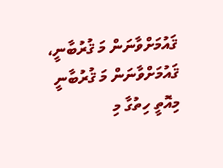ޤައުމަށްވާނަން މަ ޤުރުބާނީ، ޤައުމަށްވާނަން މަ ޤުރުބާނީ
މިއޮތީ ހިތުގާ މި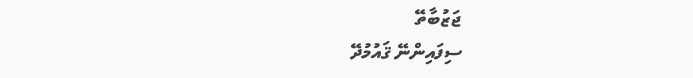ޖަޒުބާތޭ
ސިފައިންނޭ ޤައުމުދޭ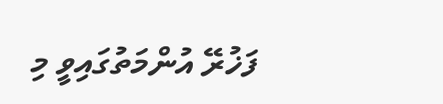ފަޚުރޭ އުންމަތުގައިވީ މި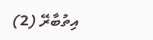އިތުބާރޭ (2)